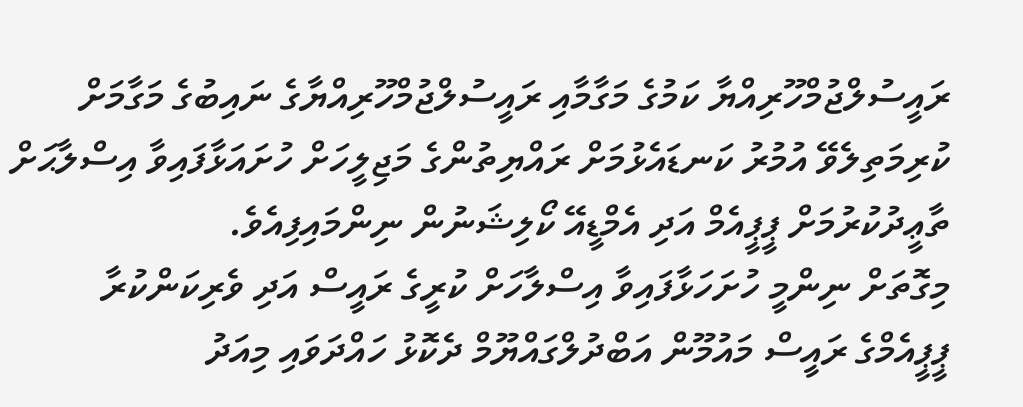ރައީސުލްޖުމްހޫރިއްޔާ ކަމުގެ މަގާމާއި ރައީސުލްޖުމްހޫރިއްޔާގެ ނައިބުގެ މަގާމަށް ކުރިމަތިލެވޭ އުމުރު ކަނޑައެޅުމަށް ރައްޔިތުންގެ މަޖިލީހަށް ހުށައަޅާފައިވާ އިސްލާޙަށް ތާޢީދުކުރުމަށް ޕީޕީއެމް އަދި އެމްޑީއޭ ކޯލިޝަނުން ނިންމައިފިއެވެ.
މިގޮތަށް ނިންމީ ހުށަހަޅާފައިވާ އިސްލާހަށް ކުރީގެ ރައީސް އަދި ވެރިކަންކުރާ ޕީޕީއެމްގެ ރައީސް މައުމޫން އަބްދުލްގައްޔޫމް ދެކޮޅު ހައްދަވައި މިއަދު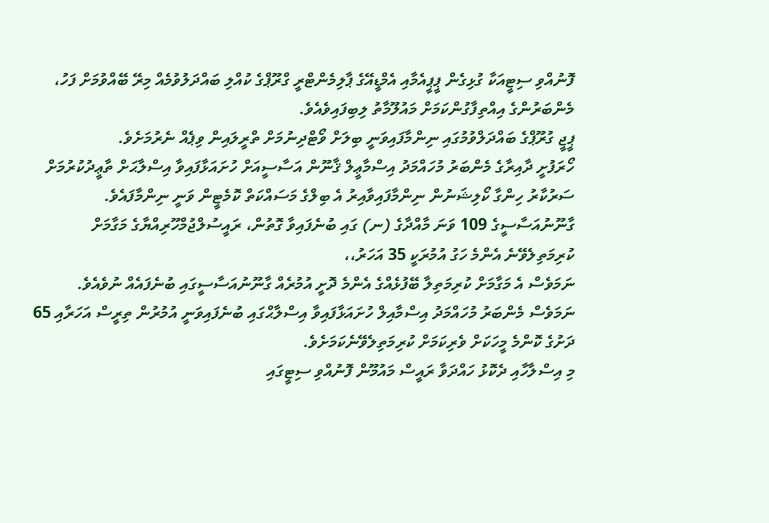ފޮނުއްވި ސިޓީއަކާ ގުޅިގެން ޕީޕީއެމާއި އެމްޑީއޭގެ ޕާލިމެންޓްރީ ގްރޫޕްގެ ކުއްލި ބައްދަލުވުމެއް މިރޭ ބޭއްވުމަށް ފަހު، މެންބަރުންގެ އިއްތިފާގުންކަމަށް މައުލޫމާތު ލިބިފައިވެއެވެ.
ޕީޖީ ގުރޫޕްގެ ބައްދަލްވުމުގައި ނިންމާފައިވަނީ ބިލަށް ވޯޓްދިނުމަށް ތްރީލައިން ވިޕެއް ނެރުމަށެވެ.
ހޯރަފުށީ ދާއިރާގެ މެންބަރު މުހައްމަދު އިސްމާޢީލް ޤާނޫން އަސާސީއަށް ހުށައަޅާފައިވާ އިސްލާޙަށް ތާޢީދުކުރުމަށް ސަރުކާރު ހިންގާ ކޯލިޝަނުން ނިންމާފައިވާއިރު އެ ބިލްގެ މަސައްކަތް ކޮމެޓީން ވަނީ ނިންމާފައެވެ.
ގާނޫނުއަސާސީގެ 109 ވަނަ މާއްދާގެ (ނ) ގައި ބުނެފައިވާ ގޮތުން، ރައީސުލްޖުމްހޫރިއްޔާގެ މަގާމަށް ކުރިމަތިލެވޭނެ އެންމެ ހަގު އުމުރަކީ 35 އަހަރު،،
ނަމަވެސް އެ މަގާމަށް ކުރިމަތިލާ ބޭފުޅެއްގެ އެންމެ ދޮށީ އުމުރެއް ގާނޫނުއަސާސީގައި ބުނެފައެއް ނުވެއެވެ.
ނަމަވެސް މެންބަރު މުހައްމަދު އިސްމާއިލް ހުށައަޅާފައިވާ އިސްލާޙްގައި ބުނެފައިވަނީ އުމުރުން ތިރީސް އަހަރާއި 65 ދަށުގެ ކޮންމެ މީހަކަށް ވެރިކަމަށް ކުރިމަތިލެވޭނެކަމަށެވެ.
މި އިސްލާހާއި ދެކޮޅު ހައްދަވާ ރައީސް މައުމޫން ފޮނުއްވި ސިޓީގައި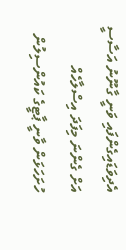އެދިވަޑައިގެންފައި ވަނީ ގާނޫނު އަސާސީ އަށް ގެންނަ މިފަދަ އިސްލާހެއް ހުށަހަޅަން ވާނީ ޕާޓީގެ ކައުންސިލުން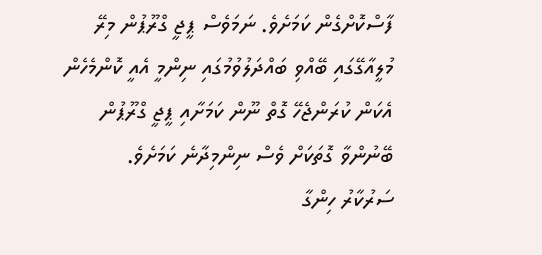ފާސްކޮށްގެން ކަމަށެވެ. ނަމަވެސް ޕީޖީ ގްރޫޕުން މިރޭ މުލީއާގޭގައި ބޭއްވި ބައްދަލުވުމުގައި ނިންމީ އެއީ ކޮންމެހެން އެކަން ކުރަންޖެހޭ ގޮތް ނޫން ކަމަށާއި ޕީޖީ ގްރޫޕުން ބޭނުންވާ ގޮތަކަށް ވެސް ނިންމިދާނެ ކަމަށެވެ.
ސަރުކާރު ހިންގާ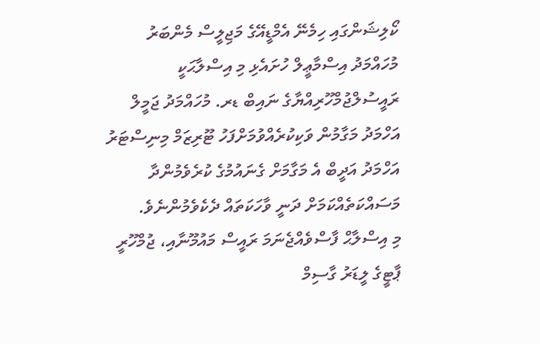ކޯލިޝަންގައި ހިމެނޭ އެމްޑީއޭގެ މަޖިލީސް މެންބަރު މުހައްމަދު އިސްމާޢީލް ހުށައެޅި މި އިސްލާޙަކީ ރައީސުލްޖުމްހޫރިއްޔާގެ ނައިބް ޑރ. މުހައްމަދު ޖަމީލް އަހްމަދު މަގާމުން ވަކިކުރެއްވުމަށްފަހު ޓޫރިޒަމް މިނިސްޓަރު އަހްމަދު އަދީބް އެ މަގާމަށް ގެނައުމުގެ ކުރެވެމުންދާ މަސައްކަތެއްކަމަށް ދަނީ ވާހަކަތައް ދެކެވެމުންނެވެ.
މި އިސްލާޙް ފާސްވެއްޖެނަމަ ރައީސް މައުމޫނާއި، ޖުމްހޫރީ ޕާޓީގެ ލީޑަރު ގާސިމް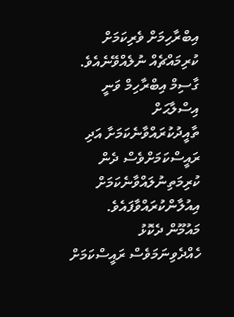އިބްރާހިމަށް ވެރިކަމަށް ކުރިމައްޗެއް ނުލެއްވޭނެއެވެ. ގާސިމް އިބްރާހިމް ވަނީ އިސްލާޙަށް ތާއީދުކުރައްވާނެކަމަށާ އަދި ރައީސްކަމަށްވެސް ދެން ކުރިމަތިނުލައްވާނެކަމަށް އިއުލާންކުރައްވާފައެވެ.
މައުމޫން ދެކޮޅު ހެއްދެވިނަމަވެސް ރައީސްކަމަށް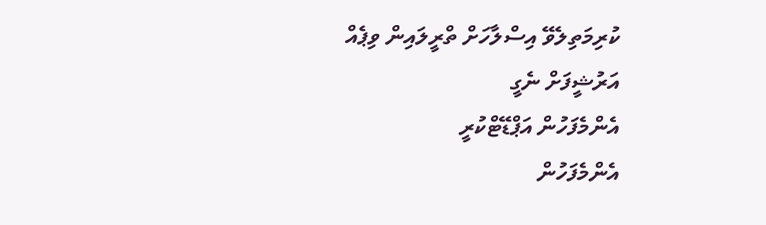ކުރިމަތިލެވޭ އިސްލާހަށް ތްރީލައިން ވިޕެއް
އަރުޝީފަށް ނެގީ
އެންމެފަހުން އަޕްޑޭޓްކުރީ
އެންމެފަހުން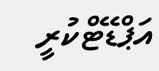އަޕްޑޭޓްކުރީ